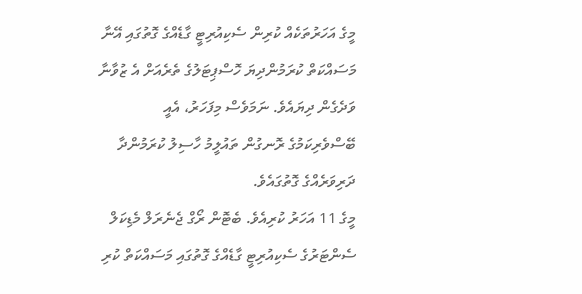މީގެ އަހަރުތަކެއް ކުރިން ސެކިއުރިޓީ ގާޑެއްގެ ގޮތުގައި އޭނާ މަސައްކަތް ކުރަމުންދިޔަ ހޮސްޕިޓަލުގެ ތެރެއަށް އެ ޒުވާނާ ވަދެގެން ދިޔައެވެ. ނަމަވެސް މިފަހަރު، އެއީ ބޭސްވެރިކަމުގެ ރޮނގުން ތައުލީމު ހާސިލު ކުރަމުންދާ ދަރިވަރެއްގެ ގޮތުގައެވެ.
މީގެ 11 އަހަރު ކުރިއެވެ. ބެޓޮން ރޯގް ޖެނެރަލް މެޑިކަލް ސެންޓަރުގެ ސެކިއުރިޓީ ގާޑެއްގެ ގޮތުގައި މަސައްކަތް ކުރި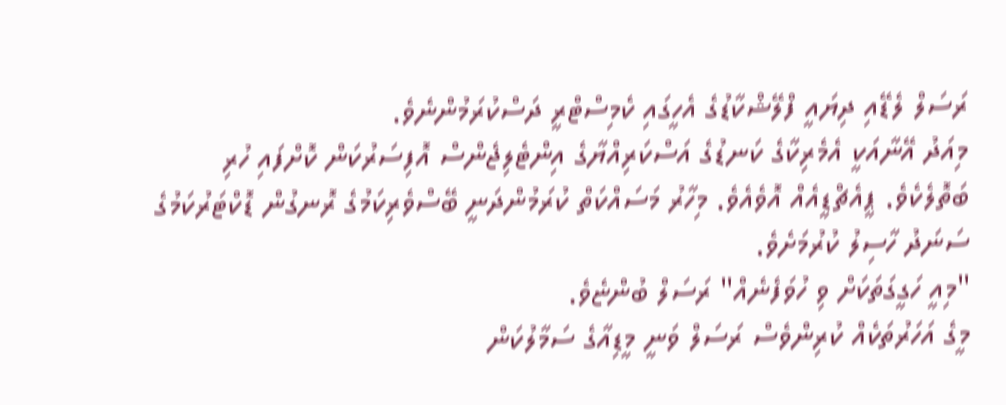ރަސަލް ލެޑޭއި ދިޔައީ ފްލޭޝްކާޑުގެ އެހީގައި ކެމިސްޓްރީ ދަސްކުރަމުންނެވެ.
މިއަދު އޭނާއަކީ އެމެރިކާގެ ކަނޑުގެ އަސްކަރިއްޔާގެ އިންޓެލިޖެންސް އޮފިސަރުކަން ކޮށްފައި ހުރި ބަތޮލެކެވެ. ޕީއެޗްޑީއެއް އޮވެއެވެ. މިހާރު މަސައްކަތް ކުރަމުންދަނީ ބޭސްވެރިކަމުގެ ރޮނގުން ޑޮކްޓަރުކަމުގެ ސަނަދު ހާސިލު ކުރުމަށެވެ.
"މިއީ ހަގީގަތަކަށް ވި ހުވަފެނެއް" ރަސަލް ބުންޏެވެ.
މީގެ އަހަރުތަކެއް ކުރިންވެސް ރަސަލް ވަނީ މީޑިއާގެ ސަމާލުކަން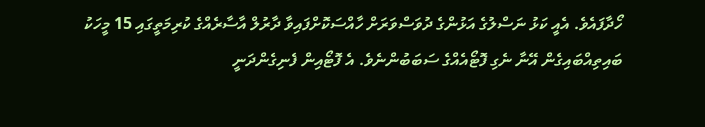ހޯދާފައެވެ. އެއީ ކަޅު ނަސްލުގެ އަޅުންގެ ދުވަސްވަރަށް ހާއްސަކޮށްފައިވާ ދާރުލް އާސާރެއްގެ ކުރިމަތީގައި 15 މީހަކު ބައިތިއްބައިގެން އޭނާ ނެގި ފޮޓޯއެއްގެ ސަބަބުންނެވެ. އެ ފޮޓޯއިން ފެނިގެންދަނީ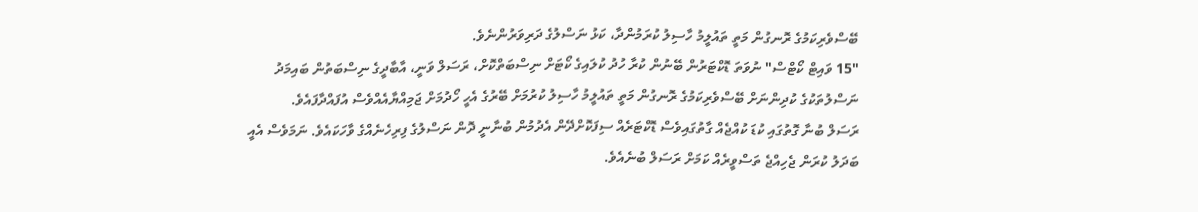ބޭސްވެރިކަމުގެ ރޮނގުން މަތީ ތައުލީމު ހާސިލު ކުރަމުންދާ، ކަޅު ނަސްލުގެ ދަރިވަރުންނެވެ.
"15 ވައިޓް ކޯޓްސް" ނުވަތަ ޑޮކްޓަރުން ބޭނުން ކުރާ ހުދު ކުލައިގެ ކޯޓަށް ނިސްބަތްކޮށް، ރަސަލް ވަނީ، އާބާދީގެ ނިސްބަތުން ބައިމަދު ނަސްލުތަކުގެ ކުދިންނަށް ބޭސްވެރިކަމުގެ ރޮނގުން މަތީ ތައުލީމު ހާސިލު ކުރުމަށް ބޭރުގެ އެހީ ހޯދުމަށް ޖަމިއްޔާއެއްވެސް އުފައްދާފައެވެ.
ރަސަލް ބުނާ ގޮތުގައި ކުޑަ ކުއްޖެއް ގާތުގައިވެސް ޑޮކްޓަރެއް ސިފަކޮށްދޭން އެދުމުން ބުނާނީ ދޮން ނަސްލުގެ ފިރިހެނެއްގެ ވާހަކައެވެ. ނަމަވެސް އެއީ ބަދަލު ކުރަން ޖެހިއްޖެ ތަސްވީރެއް ކަމަށް ރަސަލް ބުނެއެވެ.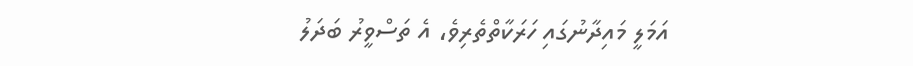އަމަލީ މައިދާނުގައި ހަރަކާތްތެރިވެ، އެ ތަސްވީރު ބަދަލު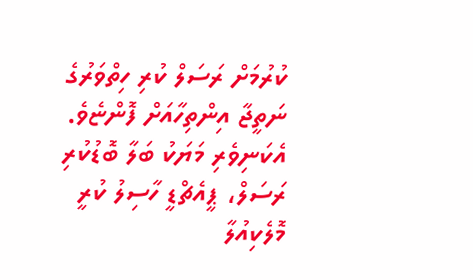ކުރުމަށް ރަސަލް ކުރި ހިތްވަރުގެ ނަތީޖާ އިންތިހާއަށް ފޮންޏެވެ. އެކަނިވެރި މަޔަކު ބަލާ ބޮޑުކުރި ރަސަލް، ޕީއެޗްޑީ ހާސިލު ކުރީ މޮލެކިއުލާ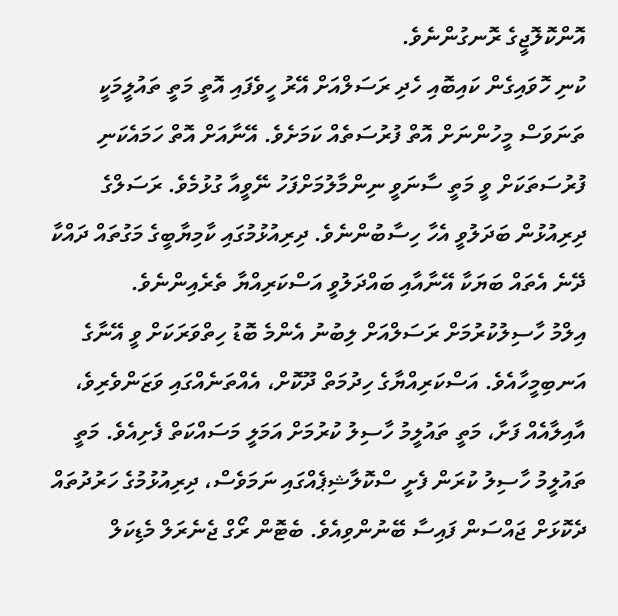އޮންކޮލޮޖީގެ ރޮނގުންނެވެ.
ކުނި ހޮވައިގެން ކައިބޮއި ހެދި ރަސަލްއަށް އޭރު ހީވެފައި އޮތީ މަތީ ތައުލީމަކީ ތަނަވަސް މީހުންނަށް އޮތް ފުރުސަތެއް ކަމަށެވެ. އޭނާއަށް އޮތް ހަމައެކަނި ފުރުސަތަކަށް ވީ މަތީ ސާނަވީ ނިންމާލުމަށްފަހު ނޭވީއާ ގުޅުމެވެ. ރަސަލްގެ ދިރިއުޅުން ބަދަލުވީ އެހާ ހިސާބުންނެވެ. ދިރިއުޅުމުގައި ކާމިޔާބީގެ މަގުތައް ދައްކާ ދޭނެ އެތައް ބަޔަކާ އޭނާއާއި ބައްދަލުވީ އަސްކަރިއްޔާ ތެރެއިންނެވެ.
އިލްމު ހާސިލުކުރުމަށް ރަސަލްއަށް ލިބުނު އެންމެ ބޮޑު ހިތްވަރަކަށް ވީ އޭނާގެ އަނބިމީހާއެވެ. އަސްކަރިއްޔާގެ ހިދުމަތް ދޫކޮށް، އެއްތަނެއްގައި ވަޒަންވެރިވެ، އާއިލާއެއް ފަށާ، މަތީ ތައުލީމު ހާސިލު ކުރުމަށް އަމަލީ މަސައްކަތް ފެށިއެވެ. މަތީ ތައުލީމު ހާސިލު ކުރަން ފެށީ ސްކޮލާޝިޕެއްގައި ނަމަވެސް، ދިރިއުޅުމުގެ ހަރުދުތައް ދެކޮޅަށް ޖައްސަން ފައިސާ ބޭނުންވިއެވެ. ބެޓޮން ރޯގް ޖެނެރަލް މެޑިކަލް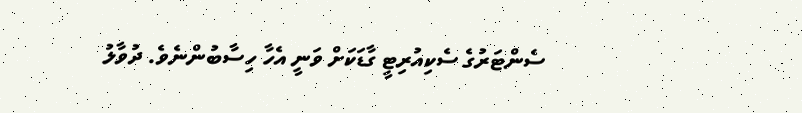ސެންޓަރުގެ ސެކިއުރިޓީ ގާޑަކަށް ވަނީ އެހާ ހިސާބުންނެވެ. ދުވާލު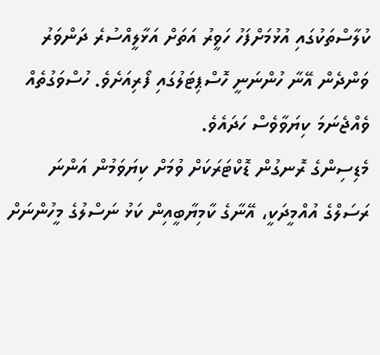ކުލާސްތަކުގައި އުޅުމަށްފަހު ހަވީރު އަތަށް އަޅާލީއްސުރެ ދަންވަރު ވަންދެން އޭނާ ހުންނަނީ ހޮސްޕިޓަލުގައި ފޯރިއަށެވެ. ހުސްވަގުތެއް ވެއްޖެނަމަ ކިޔަވާވެސް ހަދައެވެ.
މެޑިސިންގެ ރޮނގުން ޑޮކްޓަރަކަށް ވުމަށް ކިޔަވަމުން އަންނަ ރަސަލްގެ އުއްމީދަކީ، އޭނާގެ ކާމިޔާބީއިން ކަޅު ނަސްލުގެ މީހުންނަށް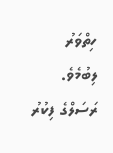ހިތްވަރު ލިބުމެވެ. ރަސަލްގެ ފިކުރު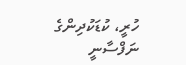ހުރީ، ކުޑަކުދިންގެ ނަފްސާނީ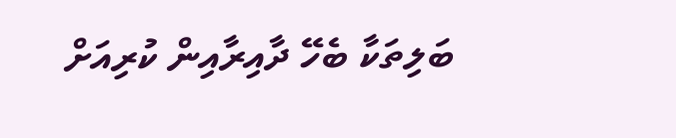ބަލިތަކާ ބެހޭ ދާއިރާއިން ކުރިއަށް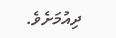ދިއުމަށެވެ.